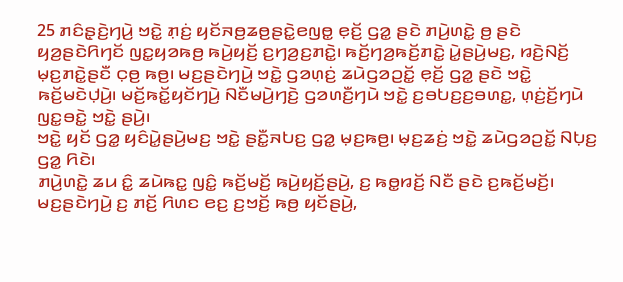25 ꤊꤢꤨꤔ꤫ꤢꤧ꤬ꤚꤣꤧ꤬ ꤠꤢꤧ꤭ ꤊ꤫ꤢꤦ꤬ ꤟꤢꤩꤏꤥ꤬ꤘꤥ꤬ꤔꤢꤧ꤭ꤕꤜꤥ꤭ ꤕ꤫ꤢꤩ꤬ ꤞꤤ꤭ ꤔꤢꤧ ꤊꤣꤧ꤬ꤛꤢꤧ꤭ ꤥ꤬ ꤔꤢꤧ ꤟꤤ꤬ꤔꤢꤧꤖꤚꤢꤩ ꤜꤢ꤭ꤟꤤꤒꤥ꤬ ꤒꤣꤧ꤬ꤟꤢꤩ꤬ ꤢ꤬ꤚꤤ꤬ꤢ꤬ꤊꤢꤧ꤭꤯ ꤒꤢꤩ꤬ꤚꤤ꤬ꤒꤢꤩ꤬ꤊꤢꤧ꤭ ꤣꤧ꤭ꤔꤣꤧ꤬ꤗꤢ꤬, ꤙꤢꤧ꤬ꤡꤢꤩ꤬ ꤗ꤫ꤢ꤬ꤊꤢꤧ꤭ꤔꤢꤪ ꤍ꤫ꤥ꤬ ꤒꤥ꤬꤯ ꤗꤢ꤬ꤔꤢꤧꤚꤣꤧ꤬ ꤠꤢꤧ꤭ ꤞꤤꤛ꤫ꤢꤦ꤬ ꤘꤣꤧꤞꤤꤑꤢꤩ꤭ ꤕ꤫ꤢꤩ꤬ ꤞꤤ꤭ ꤔꤢꤧ ꤠꤢꤧ꤭ ꤒꤢꤩ꤬ꤗꤢꤧꤓ꤫ꤣꤧ꤬꤯ ꤗꤢꤩ꤬ꤒꤢꤩ꤭ꤟꤢꤩꤚꤣꤧ꤬ ꤡꤢꤪꤗꤣꤧ꤬ꤚꤢꤧ꤬ ꤞꤤꤛꤢꤪ꤬ꤚꤣꤧ ꤠꤢꤧ꤭ ꤢ꤬ꤋꤝꤢ꤬ꤢ꤬ꤋꤛꤢ꤭, ꤛ꤫ꤢꤦ꤬ꤢꤩ꤬ꤚꤣꤧ ꤜꤢ꤭ꤋꤢꤧ꤭ ꤠꤢꤧ꤭ ꤔꤣꤧ꤬꤯
ꤠꤢꤧ꤭ ꤟꤢꤩ ꤞꤤ꤭ ꤟꤢꤨꤣꤧ꤭ꤔꤣꤧ꤬ꤗꤢ꤬ ꤠꤢꤧ꤭ ꤔꤢꤪ꤭ꤏꤝꤢ꤬ ꤞꤤ꤭ ꤗ꤫ꤢ꤬ꤒꤥ꤬꤯ ꤗ꤫ꤢ꤬ꤘꤢꤦ꤬ ꤠꤢꤧ꤭ ꤘꤣꤧꤞꤤꤑꤢꤩ꤭ ꤡꤝ꤫ꤢ꤬ ꤞꤤ꤭ ꤖꤢꤧ꤯
ꤊꤣꤧ꤬ꤛꤢꤧ꤭ ꤘꤣ ꤢꤨ꤭ ꤘꤣꤧꤒꤢ꤭ ꤜꤢꤨ꤭ ꤒꤢꤩ꤬ꤗꤢꤩ꤬ ꤒꤣꤧ꤬ꤟꤢꤩ꤬ꤔꤣꤧ꤬, ꤢ꤬ ꤒꤥ꤭ꤙꤢꤩ꤬ ꤡꤢꤪ ꤔꤢꤧ ꤢ꤬ꤒꤢꤩ꤬ꤗꤢꤩ꤬꤯
ꤗꤢ꤬ꤔꤢꤧꤚꤣꤧ꤬ ꤢ꤬ ꤊꤢꤩ꤬ ꤖꤛꤢ ꤕꤢ꤬ ꤢ꤬ꤠꤢꤩ꤬ ꤒꤥ꤬ ꤟꤢꤩꤔꤣꤧ꤬,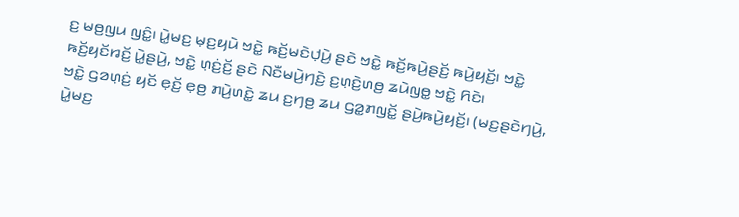ꤢ꤬ ꤗꤥ꤬ꤜꤣ ꤜꤢꤨ꤭꤯ ꤣꤧ꤭ꤗꤢ꤬ ꤗ꤫ꤢ꤬ꤟꤣꤧ ꤠꤢꤧ꤭ ꤒꤢꤩ꤬ꤗꤢꤧꤓ꤫ꤣꤧ꤬ ꤔꤢꤧ ꤠꤢꤧ꤭ ꤒꤢꤩ꤬ꤒꤣꤧ꤬ꤔꤢꤩ꤬ ꤒꤣꤧ꤬ꤟꤢꤩ꤬꤯ ꤠꤢꤧ꤭ ꤒꤢꤩ꤬ꤟꤢꤩꤙꤢꤩ꤬ ꤣꤧ꤭ꤔꤣꤧ꤬, ꤠꤢꤧ꤭ ꤛ꤫ꤢꤦ꤬ꤢꤩ꤬ ꤔꤢꤧ ꤡꤢꤪꤗꤣꤧ꤬ꤚꤢꤧ꤬ ꤢ꤬ꤛ꤫ꤢꤧ꤬ꤛꤥ꤬ ꤘꤣꤧꤜꤥ꤭ ꤠꤢꤧ꤭ ꤖꤢꤧ꤯
ꤠꤢꤧ꤭ ꤞꤤꤛ꤫ꤢꤦ꤬ ꤟꤢꤩ ꤕ꤫ꤢꤩ꤬ ꤕ꤫ꤥ꤬ ꤊꤣꤧ꤬ꤛꤢꤧ꤭ ꤘꤣ ꤢ꤬ꤚꤥ꤬ ꤘꤣ ꤞꤤ꤭ꤊꤜꤢꤩ꤭ ꤔꤣꤧ꤬ꤒꤣꤧ꤬ꤟꤢꤩ꤬꤯ (ꤗꤢ꤬ꤔꤢꤧꤚꤣꤧ꤬, ꤣꤧ꤭ꤗꤢ꤬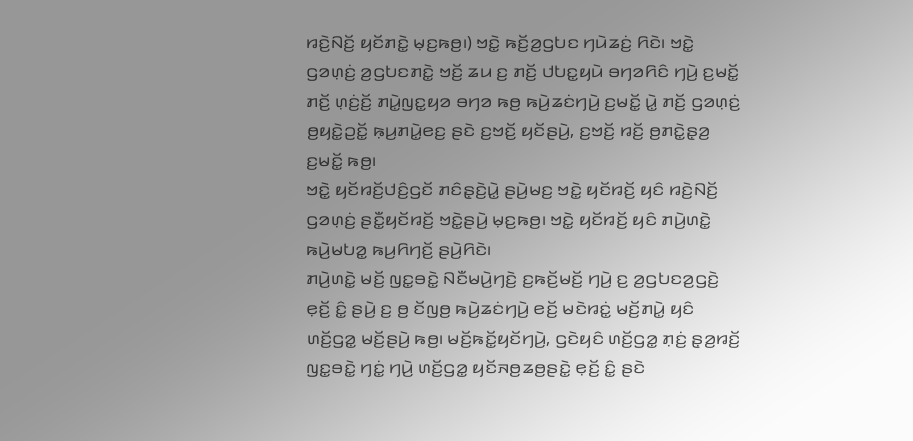ꤙꤢꤧ꤬ꤡꤢꤩ꤬ ꤟꤢꤩꤊꤢꤧ꤭ ꤗ꤫ꤢ꤬ꤒꤥ꤬꤯) ꤠꤢꤧ꤭ ꤒꤢꤩ꤬ꤤ꤬ꤞꤝꤢ ꤚꤣꤧꤘꤢꤦ꤬ ꤖꤢꤧ꤯ ꤠꤢꤧ꤭ ꤞꤤꤛ꤫ꤢꤦ꤬ ꤤ꤬ꤞꤝꤢꤊꤢꤧ꤭ ꤠꤢꤩ꤬ ꤘꤣ ꤢ꤬ ꤊꤢꤩ꤬ ꤓꤝꤢ꤭ꤟꤣꤧ ꤋꤚꤤꤖꤢꤨ ꤚꤣꤧ꤬ ꤢ꤬ꤗꤢꤩ꤭ ꤊꤢꤩ꤬ ꤛ꤫ꤢꤦ꤬ꤢꤩ꤬ ꤊꤣꤧ꤭ꤜꤢ꤭ꤟꤤ ꤋꤚꤤ ꤒꤥ꤬ ꤒꤣꤧ꤬ꤘꤢꤦꤚꤣꤧ꤬ ꤢ꤬ꤗꤢꤩ꤭ ꤣꤧ꤭ ꤊꤢꤩ꤬ ꤞꤤꤛ꤫ꤢꤦ꤬ ꤥ꤬ꤟꤢꤧ꤭ꤑꤢꤩ꤭ ꤒ꤫ꤣ꤬ꤊꤣꤧ꤭ꤕꤢ꤬ ꤔꤢꤧ ꤢ꤬ꤠꤢꤩ꤬ ꤟꤢꤩꤔꤣꤧ꤬, ꤢ꤬ꤠꤢꤩ꤬ ꤙꤢꤩ꤬ ꤥ꤬ꤊꤢꤧ꤭ꤔ꤫ꤤ꤬ ꤢ꤬ꤗꤢꤩ꤭ ꤒꤥ꤬꤯
ꤠꤢꤧ꤭ ꤟꤢꤩꤙꤢꤩ꤬ꤓꤢꤨ꤬ꤞꤢꤩ ꤊꤢꤨꤔ꤫ꤢꤧ꤬ꤣꤧ꤭ ꤔꤣꤧ꤬ꤗꤢ꤬ ꤠꤢꤧ꤭ ꤟꤢꤩꤙꤢꤩ꤬ ꤟꤢꤨ ꤙꤢꤧ꤬ꤡꤢꤩ꤬ ꤞꤤꤛ꤫ꤢꤦ꤬ ꤔꤢꤪ꤭ꤟꤢꤩꤙꤢꤩ꤬ ꤠꤢꤧ꤭ꤔꤣꤧ꤬ ꤗ꤫ꤢ꤬ꤒꤥ꤬꤯ ꤠꤢꤧ꤭ ꤟꤢꤩꤙꤢꤩ꤬ ꤟꤢꤨ ꤊꤣꤧ꤬ꤛꤢꤧ꤭ ꤒꤣꤧ꤬ꤗꤝꤤ꤭ ꤒꤣ꤬ꤖꤚꤢꤩ꤬ ꤔꤣꤧ꤬ꤖꤢꤧ꤯
ꤊꤣꤧ꤬ꤛꤢꤧ꤭ ꤗꤢꤩ꤬ ꤜꤢ꤭ꤋꤢꤧ꤭ ꤡꤢꤪꤗꤣꤧ꤬ꤚꤢꤧ꤬ ꤢ꤬ꤒꤢꤩ꤬ꤗꤢꤩ꤬ ꤚꤣꤧ꤬ ꤢ꤬ ꤤ꤬ꤞꤝꤢꤤ꤬ꤞꤢꤧ꤬ ꤕ꤫ꤢꤩ꤬ ꤢꤨ꤭ ꤔꤣꤧ꤬ ꤢ꤬ ꤥ꤬ ꤢꤩꤜꤥ꤬ ꤒꤣꤧ꤬ꤘꤢꤦꤚꤣꤧ꤬ ꤕꤢꤩ꤬ ꤗꤢꤧꤙꤢꤦ꤭ ꤗꤢꤩ꤬ꤊꤣꤧ꤭ ꤟꤢꤨ ꤛꤢꤩ꤬ꤞꤤ꤭ ꤗꤢꤩ꤬ꤔꤣꤧ꤬ ꤒꤥ꤬꤯ ꤗꤢꤩ꤬ꤒꤢꤩ꤭ꤟꤢꤩꤚꤣꤧ꤬, ꤞꤢꤧꤟꤢꤨ ꤛꤢꤩ꤬ꤞꤤ꤭ ꤊ꤫ꤢꤦ꤬ ꤔ꤫ꤤ꤬ꤙꤢꤩ꤬ ꤜꤢ꤭ꤋꤢꤧ꤭ ꤚꤢꤦ꤭ ꤚꤣꤧ꤬ ꤛꤢꤩ꤬ꤞꤤ꤭ ꤟꤢꤩꤏꤥ꤬ꤘꤥ꤬ꤔꤢꤧ꤭ ꤕ꤫ꤢꤩ꤬ ꤢꤨ꤭ ꤔꤢꤧ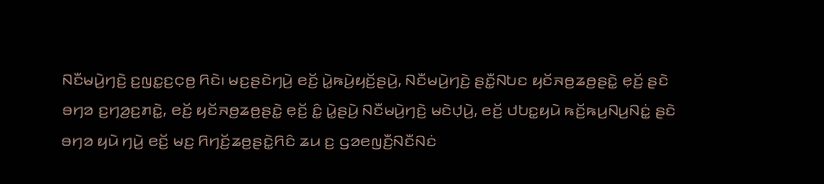ꤡꤢꤪꤗꤣꤧ꤬ꤚꤢꤧ꤬ ꤢ꤬ꤜꤢ꤭ꤢ꤬ꤍ꤫ꤥ꤬ ꤖꤢꤧ꤯ ꤗꤢ꤬ꤔꤢꤧꤚꤣꤧ꤬ ꤕꤢꤩ꤬ ꤣꤧ꤭ꤒꤣꤧ꤬ꤟꤢꤩ꤬ꤔꤣꤧ꤬, ꤡꤢꤪꤗꤣꤧ꤬ꤚꤢꤧ꤬ ꤔꤢꤪ꤭ꤡꤝꤢ ꤟꤢꤩꤏꤥ꤬ꤘꤥ꤬ꤔꤢꤧ꤭ ꤕ꤫ꤢꤩ꤬ ꤔꤢꤧ ꤋꤚꤤ ꤢ꤬ꤚꤤ꤬ꤢ꤬ꤊꤢꤧ꤭, ꤕꤢꤩ꤬ ꤟꤢꤩꤏꤥ꤬ꤘꤥ꤬ꤔꤢꤧ꤭ ꤕ꤫ꤢꤩ꤬ ꤢꤨ꤭ ꤣꤧ꤭ꤔꤣꤧ꤬ ꤡꤢꤪꤗꤣꤧ꤬ꤚꤢꤧ꤬ ꤗꤢꤧꤓ꤫ꤣꤧ꤬, ꤕꤢꤩ꤬ ꤓꤝꤢ꤭ꤟꤣꤧ ꤒꤢꤩ꤬ꤒꤣ꤬ꤡꤣ꤬ꤡꤢꤦ꤭ ꤔꤢꤧ ꤋꤚꤤ ꤟꤣꤧ ꤚꤣꤧ꤬ ꤕꤢꤩ꤬ ꤗꤢ꤬ ꤖꤚꤢꤩ꤬ꤘꤥ꤬ꤔꤢꤧ꤭ꤖꤢꤨ ꤘꤣ ꤢ꤬ ꤞꤤꤕꤜꤢꤪ꤬ꤡꤢꤪꤡꤢꤦ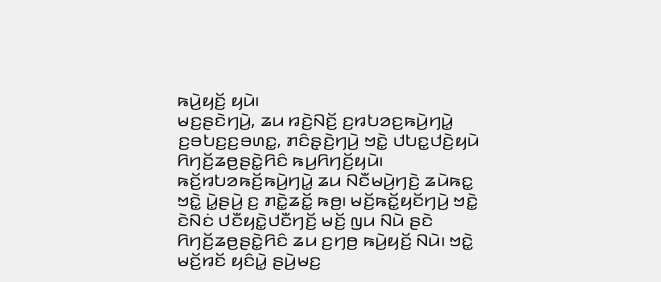ꤒꤣꤧ꤬ꤟꤢꤩ꤬ ꤟꤣꤧ꤯
ꤗꤢ꤬ꤔꤢꤧꤚꤣꤧ꤬, ꤘꤣ ꤙꤢꤧ꤬ꤡꤢꤩ꤬ ꤢ꤬ꤙꤝꤤꤢ꤬ꤒꤣꤧ꤬ꤚꤣꤧ꤭ ꤢ꤬ꤋꤝꤢ꤬ꤢ꤬ꤋꤛꤢ꤭, ꤊꤢꤨꤔ꤫ꤢꤧ꤬ꤚꤣꤧ꤬ ꤠꤢꤧ꤭ ꤓꤝꤢ꤭ꤓꤢꤧ꤬ꤟꤣꤧ ꤖꤚꤢꤩ꤬ꤘꤥ꤬ꤔꤢꤧ꤭ꤖꤢꤨ ꤒꤣ꤬ꤖꤚꤢꤩ꤬ꤟꤣꤧ꤯ ꤒꤢꤩ꤬ꤙꤝꤤꤒꤢꤩ꤬ꤒꤣꤧ꤬ꤚꤣꤧ꤭ ꤘꤣ ꤡꤢꤪꤗꤣꤧ꤬ꤚꤢꤧ꤬ ꤘꤣꤧꤒꤢ꤭ ꤠꤢꤧ꤭ ꤣꤧ꤭ꤔꤣꤧ꤬ ꤢ꤬ ꤊꤢꤧ꤭ꤘꤢꤩ꤭ ꤒꤥ꤬꤯ ꤗꤢꤩ꤬ꤒꤢꤩ꤭ꤟꤢꤩꤚꤣꤧ꤬ ꤠꤢꤧ꤭ ꤢꤧꤡꤢꤦ ꤓꤢꤪꤟꤢꤧ꤭ꤓꤢꤪꤚꤢꤩ꤬ ꤗꤢꤩ꤬ ꤜꤣ ꤡꤣꤧ ꤔꤢꤧ ꤖꤚꤢꤩ꤬ꤘꤥ꤬ꤔꤢꤧ꤭ꤖꤢꤨ ꤘꤣ ꤢ꤬ꤚꤥ꤬ ꤒꤣꤧ꤬ꤟꤢꤩ꤬ ꤡꤣꤧ꤯ ꤠꤢꤧ꤭ ꤗꤢꤩ꤬ꤙꤢꤩ ꤟꤢꤨꤣꤧ꤭ ꤔꤣꤧ꤬ꤗꤢ꤬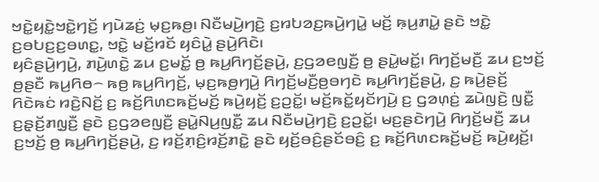ꤠꤢꤧ꤭ꤟꤢꤧ꤭ꤠꤢꤧ꤭ꤚꤢꤩ꤬ ꤚꤣꤧꤘꤢꤦ꤬ ꤗ꤫ꤢ꤬ꤒꤥ꤬꤯ ꤡꤢꤪꤗꤣꤧ꤬ꤚꤢꤧ꤬ ꤢ꤬ꤙꤝꤤꤢ꤬ꤒꤣꤧ꤬ꤚꤣꤧ꤭ ꤗꤢꤩ꤬ ꤒ꤫ꤣ꤬ꤊꤣꤧ꤭ ꤔꤢꤧ ꤠꤢꤧ꤭ ꤢ꤬ꤋꤝꤢ꤬ꤢ꤬ꤋꤛꤢ꤭, ꤠꤢꤧ꤭ ꤗꤢꤩ꤬ꤙꤢꤩ ꤟꤢꤨꤣꤧ꤭ ꤔꤣꤧ꤬ꤖꤢꤧ꤯
ꤟꤢꤨꤔꤣꤧ꤬ꤚꤣꤧ꤬, ꤊꤣꤧ꤬ꤛꤢꤧ꤭ ꤘꤣ ꤢ꤬ꤗꤢꤩ꤭ ꤥ꤬ ꤒꤣ꤬ꤖꤚꤢꤩ꤬ꤔꤣꤧ꤬, ꤢ꤬ꤞꤤꤕꤜꤢꤪ꤬ ꤥ꤬ ꤔꤣꤧ꤭ꤗꤢꤩ꤭꤯ ꤖꤚꤢꤩ꤬ꤗꤢꤪ꤬ ꤘꤣ ꤢ꤬ꤠꤢꤩ꤬ ꤥ꤬ꤔꤢꤪ ꤒꤣ꤬ꤖꤥ꤮ ꤒꤥ꤬ ꤒꤣ꤬ꤖꤚꤢꤩ꤬, ꤗ꤫ꤢ꤬ꤒꤥ꤬ꤚꤣꤧ꤬ ꤖꤚꤢꤩ꤬ꤗꤢꤪ꤬ꤥ꤬ꤋꤚꤢꤧ ꤒꤣ꤬ꤖꤚꤢꤩ꤬ꤔꤣꤧ꤬, ꤢ꤬ ꤒꤣꤧ꤬ꤔꤢꤩ꤬ ꤖꤢꤧꤒꤢꤦ ꤙꤢꤧ꤬ꤡꤢꤩ꤬ ꤢ꤬ ꤒꤢꤩ꤬ꤖꤛꤢꤒꤢꤩ꤬ꤗꤢꤩ꤬ ꤒꤣꤧ꤬ꤟꤢꤩ꤬ ꤢ꤬ꤑꤢꤩ꤭꤯ ꤗꤢꤩ꤬ꤒꤢꤩ꤭ꤟꤢꤩꤚꤣꤧ꤬ ꤢ꤬ ꤞꤤꤛ꤫ꤢꤦ꤬ ꤘꤣꤧꤜꤢꤧ꤬ ꤜꤢꤪ꤭ ꤢ꤬ꤔ꤫ꤢꤩ꤬ꤊꤜ꤫ꤢꤪ꤬ ꤔꤢꤧ ꤢ꤬ꤞꤤꤕꤜꤢꤪ꤬ ꤔꤣꤧ꤭ꤡꤣ꤬ꤜꤢꤪ꤭ ꤘꤣ ꤡꤢꤪꤗꤣꤧ꤬ꤚꤢꤧ꤬ ꤢ꤬ꤑꤢꤩ꤭꤯ ꤗꤢ꤬ꤔꤢꤧꤚꤣꤧ꤬ ꤖꤚꤢꤩ꤬ꤗꤢꤪ꤬ ꤘꤣ ꤢ꤬ꤠꤢꤩ꤬ ꤥ꤬ ꤒꤣ꤬ꤖꤚꤢꤩ꤬ꤔꤣꤧ꤬, ꤢ꤬ ꤙꤢꤩ꤬ꤊ꤫ꤢꤨ꤬ꤙꤢꤩ꤬ꤊꤢꤧ꤭ ꤔꤢꤧ ꤟꤢꤩ꤬ꤋꤢꤨ꤬ꤔꤢꤩꤋꤢꤨ꤬ ꤢ꤬ ꤒꤢꤩ꤬ꤖꤛꤢꤒꤢꤩ꤬ꤗꤢꤩ꤬ ꤒꤣꤧ꤬ꤟꤢꤩ꤬꤯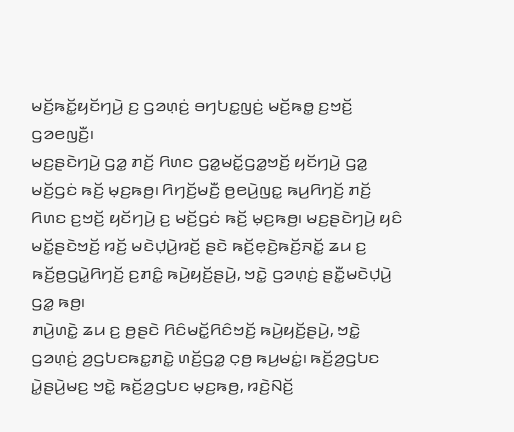ꤗꤢꤩ꤬ꤒꤢꤩ꤭ꤟꤢꤩꤚꤣꤧ꤬ ꤢ꤬ ꤞꤤꤛ꤫ꤢꤦ꤬ ꤋꤚꤝꤢ꤭ꤜꤢꤦ꤬ ꤗꤢꤩ꤬ꤒꤥ꤭ ꤢ꤬ꤠꤢꤩ꤬ ꤞꤤꤕꤜꤢꤪ꤬꤯
ꤗꤢ꤬ꤔꤢꤧꤚꤣꤧ꤬ ꤞꤤ꤭ ꤊꤢꤩ꤬ ꤖꤛꤢ ꤞꤤ꤭ꤗꤢꤩ꤭ꤞꤤ꤭ꤠꤢꤩ꤬ ꤟꤢꤩꤚꤣꤧ꤬ ꤞꤤ꤭ ꤗꤢꤩ꤬ꤞꤢꤦ ꤒꤢꤩ꤬ ꤗ꤫ꤢ꤬ꤒꤥ꤬꤯ ꤖꤚꤢꤩ꤬ꤗꤢꤪ꤬ ꤥ꤬ꤕꤣꤧ꤬ꤜꤢ꤭ ꤒꤣ꤬ꤖꤚꤢꤩ꤬ ꤊꤢꤩ꤬ ꤖꤛꤢ ꤢ꤬ꤠꤢꤩ꤬ ꤟꤢꤩꤚꤣꤧ꤬ ꤢ꤬ ꤗꤢꤩ꤬ꤞꤢꤦ ꤒꤢꤩ꤬ ꤗ꤫ꤢ꤬ꤒꤥ꤬꤯ ꤗꤢ꤬ꤔꤢꤧꤚꤣꤧ꤬ ꤟꤢꤨ ꤗꤢꤩ꤭ꤔꤢꤧꤠꤢꤩ꤬ ꤙꤢꤩ꤬ ꤗꤢꤧꤓ꤫ꤣꤧ꤬ꤙꤢꤩ꤬ ꤔꤢꤧ ꤒꤢꤩ꤬ꤕ꤫ꤢꤧ꤬ꤒꤢꤩ꤬ꤏꤢꤩ꤭ ꤘꤣ ꤢ꤬ ꤒꤢꤩ꤬ꤥ꤬ꤞꤣꤧ꤭ꤖꤚꤢꤩ꤬ ꤢ꤬ꤊꤢꤨ꤭ ꤒꤣꤧ꤬ꤟꤢꤩ꤬ꤔꤣꤧ꤬, ꤠꤢꤧ꤭ ꤞꤤꤛ꤫ꤢꤦ꤬ ꤔꤢꤪ꤭ꤗꤢꤧꤓ꤫ꤣꤧ꤬ ꤞꤤ꤭ ꤒꤥ꤬꤯
ꤊꤣꤧ꤬ꤛꤢꤧ꤭ ꤘꤣ ꤢ꤬ ꤥ꤬ꤔꤢꤧ ꤖꤢꤨꤗꤢꤩ꤭ꤖꤢꤨꤠꤢꤩ꤬ ꤒꤣꤧ꤬ꤟꤢꤩ꤬ꤔꤣꤧ꤬, ꤠꤢꤧ꤭ ꤞꤤꤛ꤫ꤢꤦ꤬ ꤤ꤬ꤞꤝꤢꤒꤢ꤭ꤊꤢꤧ꤭ ꤛꤢꤩ꤬ꤞꤤ꤭ ꤍ꤫ꤥ꤬ ꤒꤣ꤬ꤗꤢꤦ꤭꤯ ꤒꤢꤩ꤬ꤤ꤬ꤞꤝꤢ ꤣꤧ꤭ꤔꤣꤧ꤬ꤗꤢ꤬ ꤠꤢꤧ꤭ ꤒꤢꤩ꤬ꤤ꤬ꤞꤝꤢ ꤗ꤫ꤢ꤬ꤒꤥ꤬, ꤙꤢꤧ꤬ꤡꤢꤩ꤬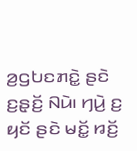ꤤ꤬ꤞꤝꤢꤊꤢꤧ꤭ ꤔꤢꤧ ꤢ꤬ꤔ꤫ꤢꤩ꤬ ꤡꤣꤧ꤯ ꤚꤣꤧ꤬ ꤢ꤬ ꤟꤢꤩ ꤔꤢꤧ ꤗꤢꤩ꤭ ꤙꤢꤩ꤬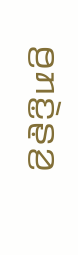ꤥ꤬ꤊꤢꤧ꤭ꤔ꤫ꤤ꤬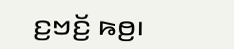ꤢ꤬ꤠꤢꤩ꤬ ꤒꤥ꤬꤯